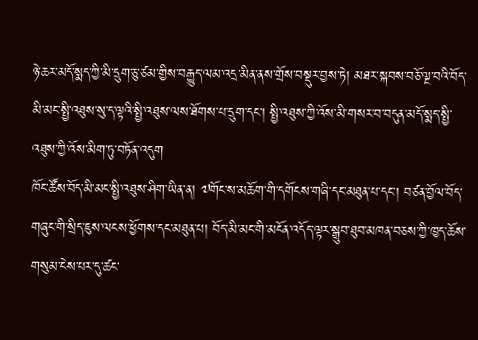ཉེ་ཆར་མདོ་སྨད་ཀྱི་མི་དྲུག་ཅུ་ཙམ་གྱིས་བརྒྱུད་ལམ་འདྲ་མིན་ནས་གྲོས་བསྡུར་བྱས་ཏེ། མཐར་སྐབས་བཅོ་ལྔ་བའི་བོད་མི་མང་སྤྱི་འཐུས་སུ་ད་ལྟའི་སྤྱི་འཐུས་ལས་ཐོགས་པ་དྲུག་དང་། སྤྱི་འཐུས་ཀྱི་འོས་མི་གསར་བ་བདུན་མདོ་སྨད་སྤྱི་འཐུས་ཀྱི་འོས་མིག་ཏུ་བཏོན་འདུག
ཁོང་ཚོས་བོད་མི་མང་སྤྱི་འཐུས་ཤིག་ཡིན་ན། ༧གོང་ས་མཆོག་གི་དགོངས་གཞི་དང་མཐུན་པ་དང་། བཙན་བྱོལ་བོད་གཞུང་གི་སྲིད་ཇུས་ལངས་ཕྱོགས་དང་མཐུན་པ། བོད་མི་མང་གི་མངོན་འདོད་ལྟར་སྒྲུབ་ཐུབ་མཁན་བཅས་ཀྱི་ཁྱད་ཆོས་གསུམ་ངེས་པར་དུ་ཚང་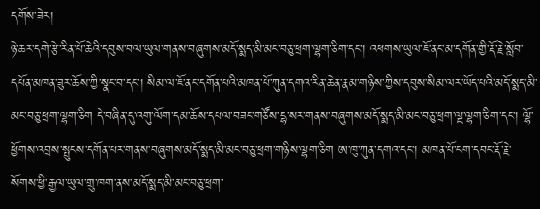དགོས་ཟེར།
ཉེ་ཆར་དགེ་རྩེ་རིན་པོ་ཆེའི་དབུས་བལ་ཡུལ་གནས་བཞུགས་མདོ་སྨད་མི་མང་བཅུ་ཕྲག་ལྷག་ཅིག་དང་། འཕགས་ཡུལ་ཇོ་ནང་མ་དགོན་གྱི་རྡོ་རྗེ་སློབ་དཔོན་མཁན་ཟུར་ཆོས་ཀྱི་སྣང་བ་དང་། སིམ་ལ་ཇོ་ནང་དགོན་པའི་མཁན་པོ་ཀུན་དགའ་རིན་ཆེན་རྣམ་གཉིས་ཀྱིས་དབུས་སིམ་ལར་ཡོད་པའི་མདོ་སྨད་མི་མང་བཅུ་ཕྲག་ལྷག་ཅིག དེ་བཞིན་དུ་འགུ་ལོག་དམ་ཆོས་དཔལ་བཟང་གཙོས་དྷ་སར་གནས་བཞུགས་མདོ་སྨད་མི་མང་བཅུ་ཕྲག་ལྔ་ལྷག་ཅིག་དང་། ལྷོ་ཕྱོགས་འབྲས་སྤུངས་དགོན་པར་གནས་བཞུགས་མདོ་སྨད་མི་མང་བཅུ་ཕྲག་གཉིས་ལྷག་ཅིག ཨ་ཁུ་ཀུན་དགའ་དང་། མཁན་པོ་ངག་དབང་རྡོ་རྗེ་སོགས་ཕྱི་རྒྱལ་ཡུལ་གྲུ་ཁག་ནས་མདོ་སྨད་མི་མང་བཅུ་ཕྲག་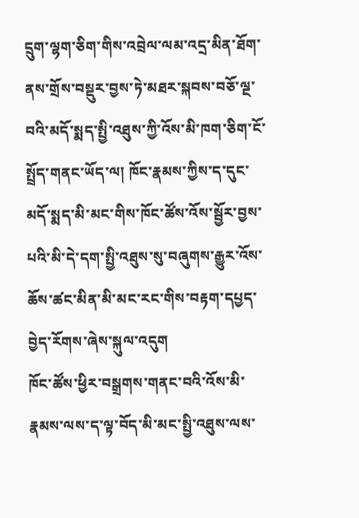དྲུག་ལྷག་ཅིག་གིས་འབྲེལ་ལམ་འདྲ་མིན་ཐོག་ནས་གྲོས་བསྡུར་བྱས་ཏེ་མཐར་སྐབས་བཅོ་ལྔ་བའི་མདོ་སྨད་སྤྱི་འཐུས་ཀྱི་འོས་མི་ཁག་ཅིག་ངོ་སྤྲོད་གནང་ཡོད་ལ། ཁོང་རྣམས་ཀྱིས་ད་དུང་མདོ་སྨད་མི་མང་གིས་ཁོང་ཚོས་འོས་སྦྱོར་བྱས་པའི་མི་དེ་དག་སྤྱི་འཐུས་སུ་བཞུགས་རྒྱུར་འོས་ཆོས་ཚང་མིན་མི་མང་རང་གིས་བརྟག་དཔྱད་བྱེད་རོགས་ཞེས་སྐུལ་འདུག
ཁོང་ཚོས་ཕྱིར་བསྒྲགས་གནང་བའི་འོས་མི་རྣམས་ལས་ད་ལྟ་བོད་མི་མང་སྤྱི་འཐུས་ལས་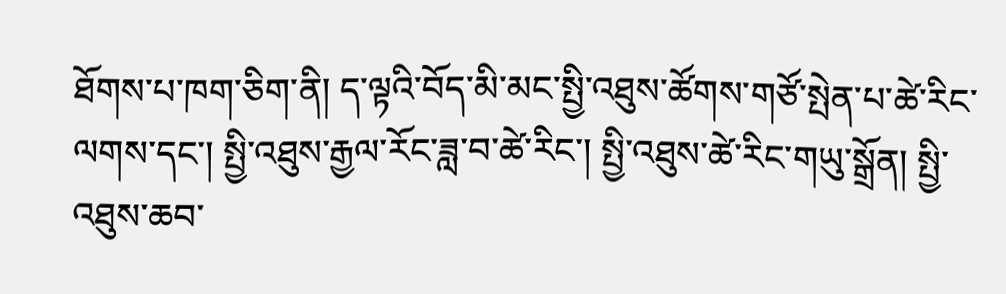ཐོགས་པ་ཁག་ཅིག་ནི། ད་ལྟའི་བོད་མི་མང་སྤྱི་འཐུས་ཚོགས་གཙོ་སྤེན་པ་ཚེ་རིང་ལགས་དང་། སྤྱི་འཐུས་རྒྱལ་རོང་ཟླ་བ་ཚེ་རིང་། སྤྱི་འཐུས་ཚེ་རིང་གཡུ་སྒྲོན། སྤྱི་འཐུས་ཆབ་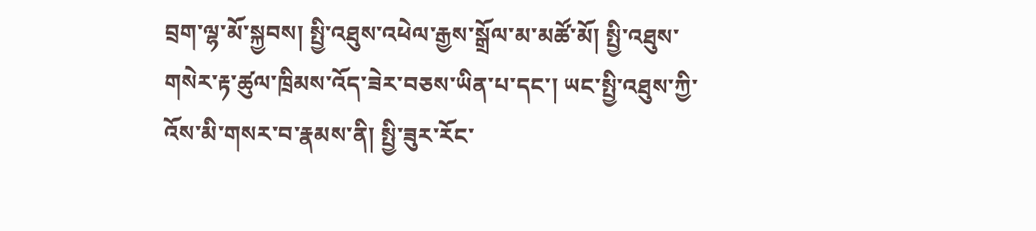བྲག་ལྷ་མོ་སྐྱབས། སྤྱི་འཐུས་འཕེལ་རྒྱས་སྒྲོལ་མ་མཚོ་མོ། སྤྱི་འཐུས་གསེར་རྟ་ཚུལ་ཁྲིམས་འོད་ཟེར་བཅས་ཡིན་པ་དང་། ཡང་སྤྱི་འཐུས་ཀྱི་འོས་མི་གསར་བ་རྣམས་ནི། སྤྱི་ཟུར་རོང་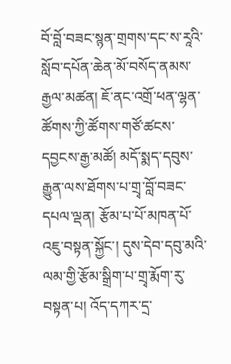བོ་བློ་བཟང་སྙན་གྲགས་དང་ས་རཱའི་སློབ་དཔོན་ཆེན་མོ་བསོད་ནམས་རྒྱལ་མཚན། ཇོ་ནང་འགྲོ་ཕན་ལྷན་ཚོགས་ཀྱི་ཚོགས་གཙོ་ཚངས་དབྱངས་རྒྱ་མཚོ། མདོ་སྨད་དབུས་རྒྱུན་ལས་ཐོགས་པ་གྲྭ་བློ་བཟང་དཔལ་ལྡན། རྩོམ་པ་པོ་མཁན་པོ་འཇུ་བསྟན་སྐྱོང་། དུས་དེབ་དབུ་མའི་ལམ་གྱི་རྩོམ་སྒྲིག་པ་གྲྭ་རྨོག་རུ་བསྟན་པ། འོད་དཀར་དྲ་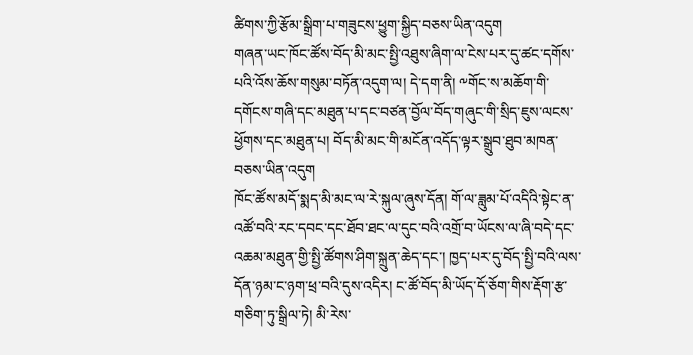ཚིགས་ཀྱི་རྩོམ་སྒྲིག་པ་གཟུངས་ཕྱུག་སྐྱིད་བཅས་ཡིན་འདུག
གཞན་ཡང་ཁོང་ཚོས་བོད་མི་མང་སྤྱི་འཐུས་ཞིག་ལ་ངེས་པར་དུ་ཚང་དགོས་པའི་འོས་ཆོས་གསུམ་བཏོན་འདུག་ལ། དེ་དག་ནི། ༸གོང་ས་མཆོག་གི་དགོངས་གཞི་དང་མཐུན་པ་དང་བཙན་བྱོལ་བོད་གཞུང་གི་སྲིད་ཇུས་ལངས་ཕྱོགས་དང་མཐུན་པ། བོད་མི་མང་གི་མངོན་འདོད་ལྟར་སྒྲུབ་ཐུབ་མཁན་བཅས་ཡིན་འདུག
ཁོང་ཚོས་མདོ་སྨད་མི་མང་ལ་རེ་སྐུལ་ཞུས་དོན། གོ་ལ་ཟླུམ་པོ་འདིའི་སྟེང་ན་འཚོ་བའི་རང་དབང་དང་ཐོབ་ཐང་ལ་དུང་བའི་འགྲོ་བ་ཡོངས་ལ་ཞི་བདེ་དང་འཆམ་མཐུན་གྱི་སྤྱི་ཚོགས་ཤིག་སྐྲུན་ཆེད་དང་། ཁྱད་པར་དུ་བོད་སྤྱི་བའི་ལས་དོན་ཉམ་ང་ཉག་ཕྲ་བའི་དུས་འདིར། ང་ཚོ་བོད་མི་ཡོད་དོ་ཅོག་གིས་རྡོག་རྩ་གཅིག་ཏུ་སྒྲིལ་ཏེ། མི་རེས་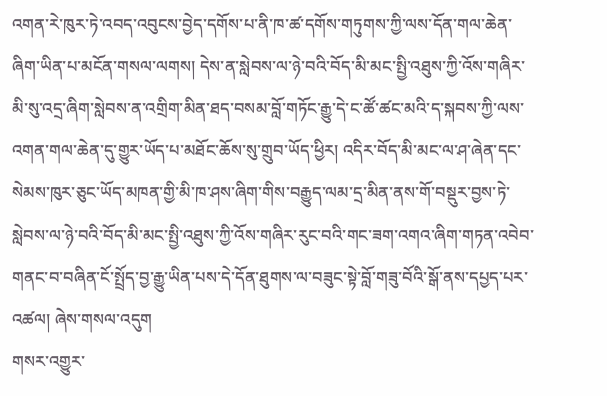འགན་རེ་ཁུར་ཏེ་འབད་འབུངས་བྱེད་དགོས་པ་ནི་ཁ་ཚ་དགོས་གཏུགས་ཀྱི་ལས་དོན་གལ་ཆེན་ཞིག་ཡིན་པ་མངོན་གསལ་ལགས། དེས་ན་སླེབས་ལ་ཉེ་བའི་བོད་མི་མང་སྤྱི་འཐུས་ཀྱི་འོས་གཞིར་མི་སུ་འདྲ་ཞིག་སླེབས་ན་འགྲིག་མིན་ཐད་བསམ་བློ་གཏོང་རྒྱུ་དེ་ང་ཚོ་ཚང་མའི་ད་སྐབས་ཀྱི་ལས་འགན་གལ་ཆེན་དུ་གྱུར་ཡོད་པ་མཐོང་ཆོས་སུ་གྲུབ་ཡོད་ཕྱིར། འདིར་བོད་མི་མང་ལ་ཤ་ཞེན་དང་སེམས་ཁུར་ཅུང་ཡོད་མཁན་གྱི་མི་ཁ་ཤས་ཞིག་གིས་བརྒྱུད་ལམ་དྲ་མིན་ནས་གོ་བསྡུར་བྱས་ཏེ་སླེབས་ལ་ཉེ་བའི་བོད་མི་མང་སྤྱི་འཐུས་ཀྱི་འོས་གཞིར་རུང་བའི་གང་ཟག་འགའ་ཞིག་གཏན་འབེབ་གནང་བ་བཞིན་ངོ་སྤྲོད་བྱ་རྒྱུ་ཡིན་པས་དེ་དོན་ཐུགས་ལ་བཟུང་སྟེ་བློ་གཟུ་བོའི་སྒོ་ནས་དཔྱད་པར་འཚལ། ཞེས་གསལ་འདུག
གསར་འགྱུར་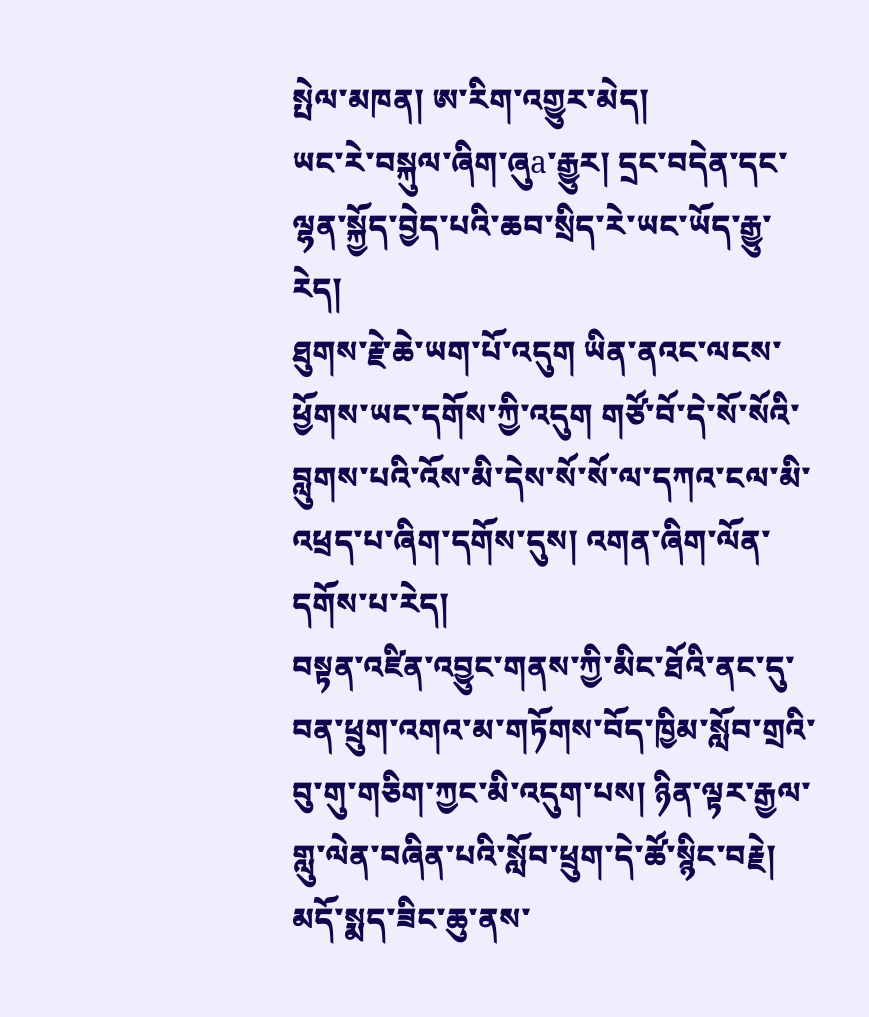སྤེལ་མཁན། ཨ་རིག་འགྱུར་མེད།
ཡང་རེ་བསྐུལ་ཞིག་ཞུa་རྒྱུར། དྲང་བདེན་དང་ལྷན་སྐྱོད་བྱེད་པའི་ཆབ་སྲིད་རེ་ཡང་ཡོད་རྒྱུ་རེད།
ཐུགས་རྗེ་ཆེ་ཡག་པོ་འདུག ཡིན་ནའང་ལངས་ཕྱོགས་ཡང་དགོས་ཀྱི་འདུག གཙོ་བོ་དེ་སོ་སོའི་བླུགས་པའི་འོས་མི་དེས་སོ་སོ་ལ་དཀའ་ངལ་མི་འཕྲད་པ་ཞིག་དགོས་དུས། འགན་ཞིག་ལོན་དགོས་པ་རེད།
བསྟན་འཛིན་འབྱུང་གནས་ཀྱི་མིང་ཐོའི་ནང་དུ་བན་ཕྲུག་འགའ་མ་གཏོགས་བོད་ཁྱིམ་སློབ་གྲའི་བུ་གུ་གཅིག་ཀྱང་མི་འདུག་པས། ཉིན་ལྟར་རྒྱལ་གླུ་ལེན་བཞིན་པའི་སློབ་ཕྲུག་དེ་ཚོ་སྙིང་བརྗེ།
མདོ་སྨད་ཟིང་ཆུ་ནས་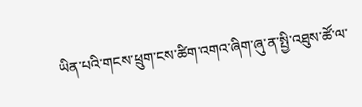ཡིན་པའི་གངས་ཕྲུག་ངས་ཚིག་འགའ་ཞིག་ཞུ་ན་སྤྱི་འཐུས་ཚོ་ལ་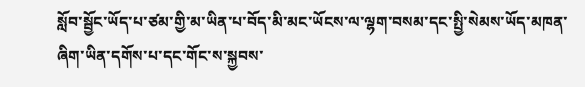སློབ་སྦྱོང་ཡོད་པ་ཙམ་གྱི་མ་ཡིན་པ་བོད་མི་མང་ཡོངས་ལ་ལྷག་བསམ་དང་སྤྱི་སེམས་ཡོད་མཁན་ཞིག་ཡིན་དགོས་པ་དང་གོང་ས་སྐྱབས་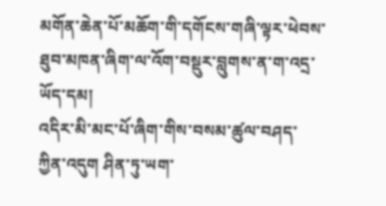མགོན་ཆེན་པོ་མཆོག་གི་དགོངས་གཞི་ལྟར་ཕེབས་ཐུབ་མཁན་ཞིག་ལ་འོག་བསྡུར་བླུགས་ན་ག་འདྲ་ཡོད་དམ།
འདིར་མི་མང་པོ་ཞིག་གིས་བསམ་ཚུལ་བཤད་ཀྱིན་འདུག ཤིན་ཏུ་ཡག་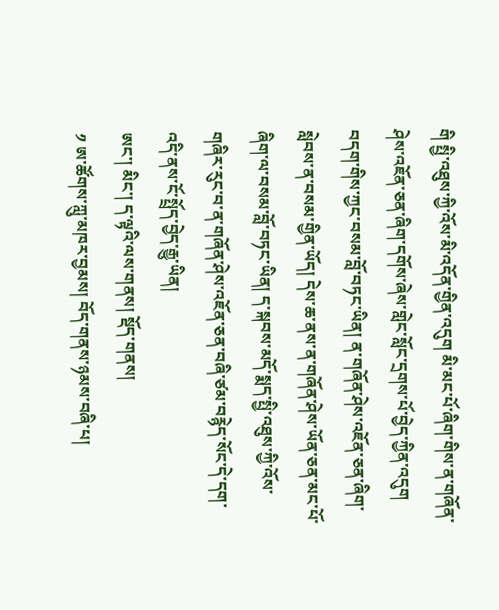གི སྤྱི་འཐུས་ཀྱི་འོས་མི་འདོན་གྱིན་འདུག མི་མང་པོ་ཞིག་གིས་ན་གཞོན་ཤེས་འཇོན་ཅན་ཞིག་དགོས་ཞེས་གླེང་སློང་དྲགས་པོ་བྱེད་ཀྱིན་འདུག བདག་གིས་ཀྱང་བསམ་བློ་བཏང་ཡིན། ན་གཞོན་ཤེས་འཇོན་ཅན་ཞིག་སླེབས་ན་བསམ་གྱིན་ཡོད། དེས་ཆ་ནས་ན་གཞོན་ཤེས་ཡོན་ཅན་མང་པོ་ཞིག་ལ་བསམ་བློ་བཏང་ཡིན། ད་སྐབས་མདོ་སྨད་སྤྱི་འཐུས་ཀྱི་འོས་གཞིར་རུང་བ་ན་གཞོན་ཤེས་འཇོན་ཅན་བཞི་ཙམ་བརྙེད་སོང་དེ་དག་འདི་ནས་ངོ་སྤྲོད་བྱེད་རྒྱུ་ཡིན།
ཨང་། མིང་། ད་ལྟའི་ལས་གནས། སྡོད་གནས།
༡ ཨ་ཚོགས་ཀླུ་མཁར་བྱམས། བོད་གནས་ཉམས་བཞི་པ།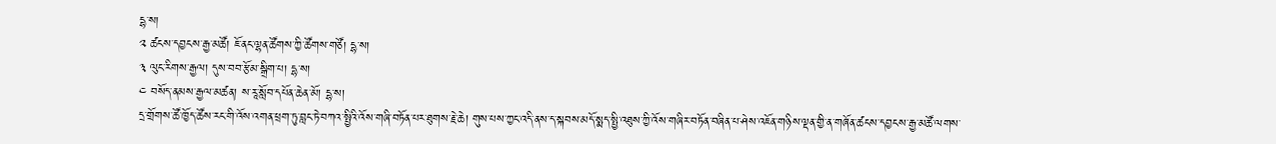དྷ་ས།
༢ ཚངས་དབྱངས་རྒྱ་མཚོ། ཇོ་ནང་ལྷན་ཚོགས་ཀྱི་ཚོགས་གཙོ། དྷ་ས།
༣ ལུང་རིགས་རྒྱལ། དུས་བབ་རྩོམ་སྒྲིག་པ། དྷ་ས།
༤ བསོད་ནམས་རྒྱལ་མཚན། ས་རཱ་སློབ་དཔོན་ཆེན་མོ། དྷ་ས།
དྲ་གྲོགས་ཚོ་ཁྱོད་ཚོས་རང་གི་འོས་འགན་ཕྲག་ཏུ་བླང་ཏེ་བཀའ་སྤྱིའི་འོས་གཞི་བཏོན་པར་ཐུགས་རྗེ་ཆེ། གུས་པས་ཀྱང་འདི་ནས་ད་སྐབས་མདོ་སྨད་སྤྱི་འཐུས་ཀྱི་འོས་གཞིར་བཏོན་བཞིན་པ་ཤེས་འཇོན་གཉིས་ལྡན་གྱི་ན་གཞོན་ཚངས་དབྱངས་རྒྱ་མཚོ་ལགས་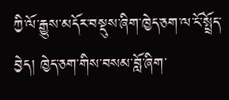ཀྱི་ལོ་རྒྱུས་མདོར་བསྡུས་ཞིག་ཁྱེད་ཅག་ལ་ངོ་སྤྲོད་བྱེད། ཁྱེད་ཅག་གིས་བསམ་བློ་ཞིག་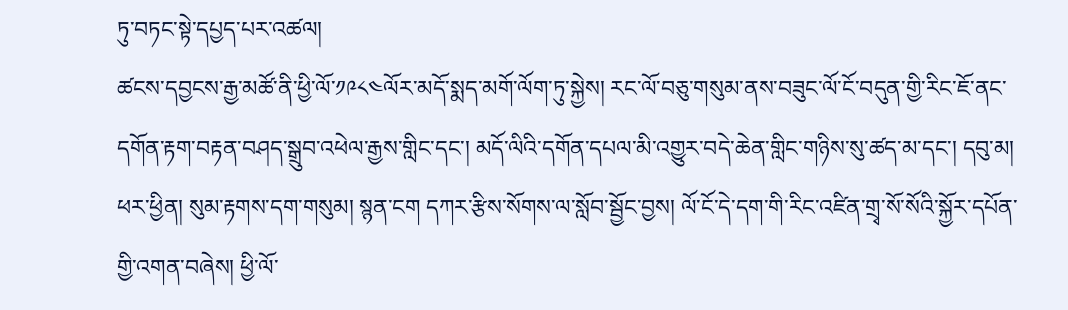ཏུ་བཏང་སྟེ་དཔྱད་པར་འཚལ།
ཚངས་དབྱངས་རྒྱ་མཚོ་ནི་ཕྱི་ལོ་༡༩༨༤ལོར་མདོ་སྨད་མགོ་ལོག་ཏུ་སྐྱེས། རང་ལོ་བཅུ་གསུམ་ནས་བཟུང་ལོ་ངོ་བདུན་གྱི་རིང་ཇོ་ནང་དགོན་རྟག་བརྟན་བཤད་སྒྲུབ་འཕེལ་རྒྱས་གླིང་དང་། མདོ་ལིའི་དགོན་དཔལ་མི་འགྱུར་བདེ་ཆེན་གླིང་གཉིས་སུ་ཚད་མ་དང་། དབུ་མ། ཕར་ཕྱིན། སུམ་རྟགས་དག་གསུམ། སྙན་ངག དཀར་རྩིས་སོགས་ལ་སློབ་སྦྱོང་བྱས། ལོ་ངོ་དེ་དག་གི་རིང་འཛིན་གྲྭ་སོ་སོའི་སྐྱོར་དཔོན་གྱི་འགན་བཞེས། ཕྱི་ལོ་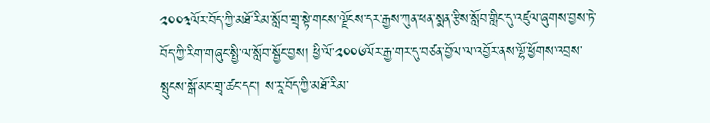༢༠༠༣ལོར་བོད་ཀྱི་མཐོ་རིམ་སློབ་གྲྭ་སྟེ་གངས་ལྗོངས་དར་རྒྱས་ཀུན་ཕན་སྨན་རྩིས་སློབ་གླིང་དུ་འཛུལ་ཞུགས་བྱས་ཏེ་བོད་ཀྱི་རིག་གཞུང་སྤྱི་ལ་སློབ་སྦྱོང་བྱས། ཕྱི་ལོ་༢༠༠༦ལོར་རྒྱ་གར་དུ་བཙན་བྱོལ་ལ་འབྱོར་ནས་ལྷོ་ཕྱོགས་འབྲས་སྤུངས་སྒོ་མང་གྲྭ་ཚང་དང་། ས་རཱ་བོད་ཀྱི་མཐོ་རིམ་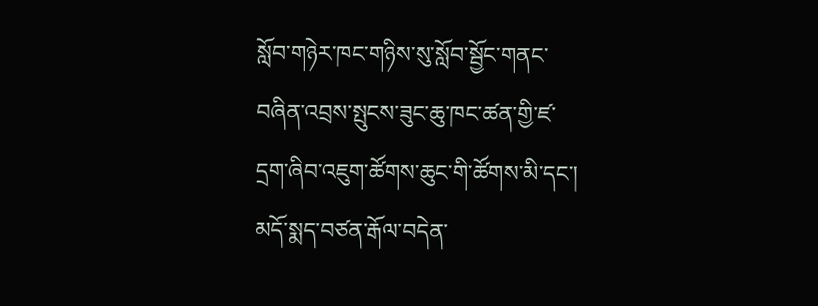སློབ་གཉེར་ཁང་གཉིས་སུ་སློབ་སྦྱོང་གནང་བཞིན་འབྲས་སྤུངས་ཟུང་ཆུ་ཁང་ཚན་གྱི་ཛ་དྲག་ཞིབ་འཇུག་ཚོགས་ཆུང་གི་ཚོགས་མི་དང་། མདོ་སྨད་བཙན་རྒོལ་བདེན་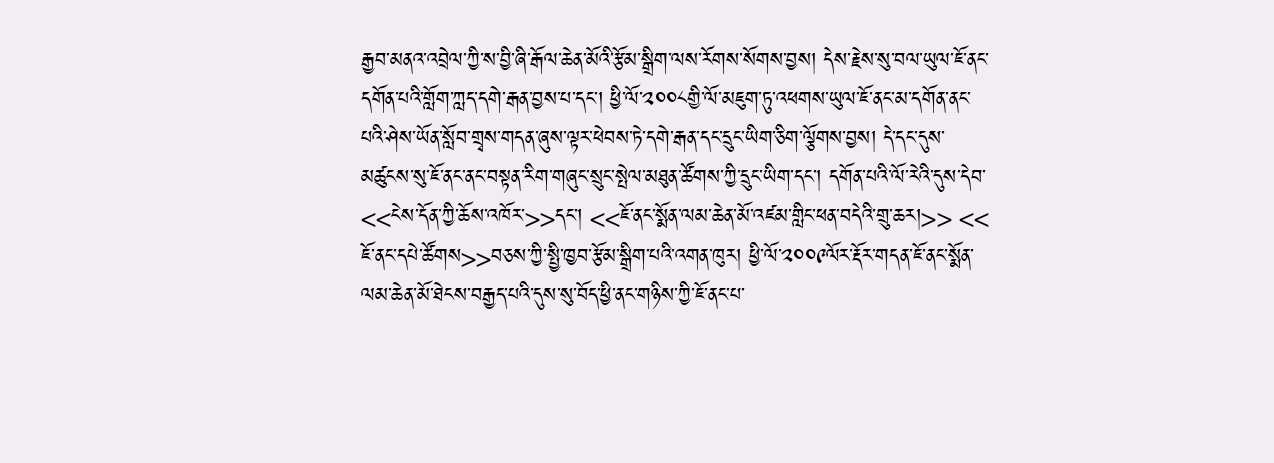རྒྱབ་མནའ་འབྲེལ་ཀྱི་ས་བྱི་ཞི་རྒོལ་ཆེན་མོའི་རྩོམ་སྒྲིག་ལས་རོགས་སོགས་བྱས། དེས་རྗེས་སུ་བལ་ཡུལ་ཇོ་ནང་དགོན་པའི་གློག་ཀླད་དགེ་རྒན་བྱས་པ་དང་། ཕྱི་ལོ་༢༠༠༨གྱི་ལོ་མཇུག་ཏུ་འཕགས་ཡུལ་ཇོ་ནང་མ་དགོན་ནང་པའི་ཤེས་ཡོན་སློབ་གྲྭས་གདན་ཞུས་ལྟར་ཕེབས་ཏེ་དགེ་རྒན་དང་དྲུང་ཡིག་ཅིག་ལྕོགས་བྱས། དེ་དང་དུས་མཚུངས་སུ་ཇོ་ནང་ནང་བསྟན་རིག་གཞུང་སྲུང་སྤེལ་མཐུན་ཚོགས་ཀྱི་དྲུང་ཡིག་དང་། དགོན་པའི་ལོ་རེའི་དུས་དེབ་<<ངེས་དོན་ཀྱི་ཆོས་འཁོར་>>དང་། <<ཇོ་ནང་སྨོན་ལམ་ཆེན་མོ་འཛམ་གླིང་ཕན་བདེའི་གྲུ་ཆར།>> << ཇོ་ནང་དཔེ་ཚོགས>>བཅས་ཀྱི་སྤྱི་ཁྱབ་རྩོམ་སྒྲིག་པའི་འགན་ཁུར། ཕྱི་ལོ་༢༠༠༩ལོར་རྡོར་གདན་ཇོ་ནང་སྨོན་ལམ་ཆེན་མོ་ཐེངས་བརྒྱད་པའི་དུས་སུ་བོད་ཕྱི་ནང་གཉིས་ཀྱི་ཇོ་ནང་པ་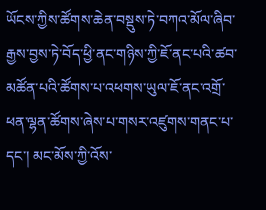ཡོངས་ཀྱིས་ཚོགས་ཆེན་བསྡུས་ཏེ་བཀའ་མོལ་ཞིབ་རྒྱས་བྱས་ཏེ་བོད་ཕྱི་ནང་གཉིས་ཀྱི་ཇོ་ནང་པའི་ཚབ་མཚོན་པའི་ཚོགས་པ་འཕགས་ཡུལ་ཇོ་ནང་འགྲོ་ཕན་ལྷན་ཚོགས་ཞེས་པ་གསར་འཛུགས་གནང་པ་དང་། མང་མོས་ཀྱི་འོས་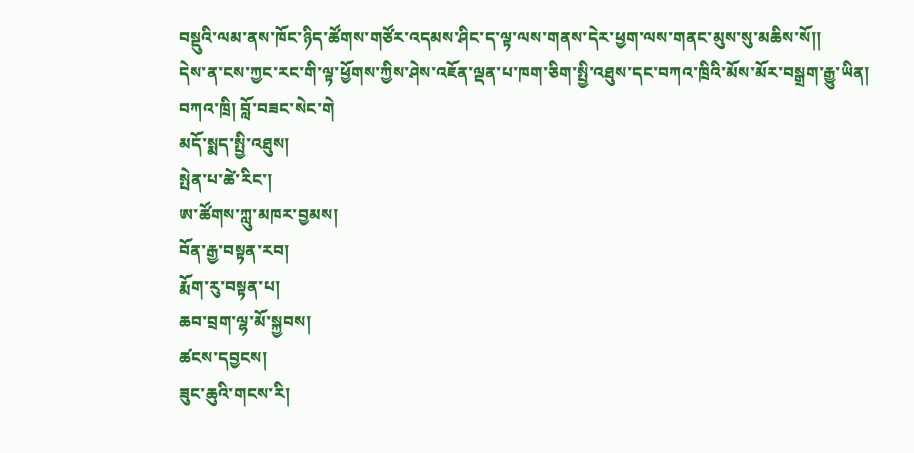བསྡུའི་ལམ་ནས་ཁོང་ཉིད་ཚོགས་གཙོར་འདམས་ཤིང་ད་ལྟ་ལས་གནས་དེར་ཕྱག་ལས་གནང་མུས་སུ་མཆིས་སོ།།
དེས་ན་ངས་ཀྱང་རང་གི་ལྟ་ཕྱོགས་ཀྱིས་ཤེས་འཇོན་ལྡན་པ་ཁག་ཅིག་སྤྱི་འཐུས་དང་བཀའ་ཁྲིའི་མོས་མོར་བསྒྲག་རྒྱུ་ཡིན།
བཀའ་ཁྲི། བློ་བཟང་སེང་གེ
མདོ་སྨད་སྤྱི་འཐུས།
སྤེན་པ་ཚེ་རིང་།
ཨ་ཚོགས་ཀླུ་མཁར་བྱམས།
བོན་རྒྱ་བསྟན་རབ།
རྨོག་རུ་བསྟན་པ།
ཆབ་བྲག་ལྷ་མོ་སྐྱབས།
ཚངས་དབྱངས།
ཟུང་ཆུའི་གངས་རི།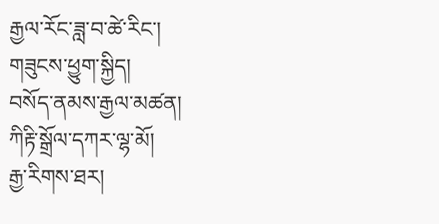རྒྱལ་རོང་ཟླ་བ་ཚེ་རིང་།
གཟུངས་ཕྱུག་སྐྱིད།
བསོད་ནམས་རྒྱལ་མཚན།
ཀིརྟི་སྒྲོལ་དཀར་ལྷ་མོ།
རྒྱ་རིགས་ཐར།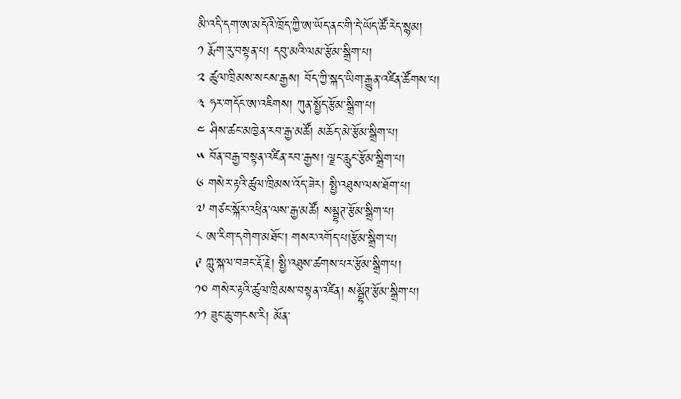མི་འདི་དག་ཨ་མདོའི་ཁྲོད་ཀྱི་ཨ་ཡོད་ནང་གི་དེ་ཡོད་ཚོ་རེད་སྙམ།
༡ རྨོག་རུ་བསྟན་པ། དབུ་མའི་ལམ་རྩོམ་སྒྲིག་པ།
༢ ཚུལ་ཁྲིམས་སངས་རྒྱས། བོད་ཀྱི་སྐད་ཡིག་རྒྱུན་འཛིན་ཚོགས་པ།
༣ ཧར་གདོང་ཨ་འཇིགས། ཀུན་སྤྱོད་རྩོམ་སྒྲིག་པ།
༤ ཤིས་ཚང་མཁྱེན་རབ་རྒྱ་མཚོ། མཆོད་མེ་རྩོམ་སྒྲིག་པ།
༥ བོན་བརྒྱ་བསྟན་འཛིན་རབ་རྒྱས། ལྗང་རླུང་རྩོམ་སྒྲིག་པ།
༦ གསེར་རྟའི་ཚུལ་ཁྲིམས་འོད་ཟེར། སྤྱི་འཐུས་ལས་ཐོག་པ།
༧ གཙང་སྐོར་འཕྲིན་ལས་རྒྱ་མཚོ། སམྦྷཊ་རྩོམ་སྒྲིག་པ།
༨ ཨ་རིག་དགེག་མཐོང་། གསར་འགོད་པ།རྩོམ་སྒྲིག་པ།
༩ ཀླུ་སྐལ་བཟང་རྡོ་རྗེ། སྤྱི་འཐུས་ཚགས་པར་རྩོམ་སྒྲིག་པ།
༡༠ གསེར་རྟའི་ཚུལ་ཁྲིམས་བསྟན་འཛིན། སམྦྷོཊ་རྩོམ་སྒྲིག་པ།
༡༡ ཟུང་ཆུ་གངས་རི། མོན་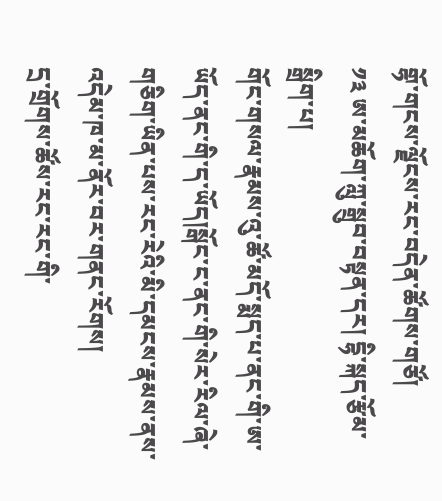གྷོ་གངས་ལྗོངས་རང་བདེན་ཚོགས་གཙོ།
༡༣ ཨ་མཆོག་ཀླུ་སྒྲུབ་བསྟན་དར། དྷི་སྐད་རྩོམ་སྒྲིག་པ།
གོང་གསལ་རྣམས་འུ་ཚོ་མདོ་སྨད་པ་ནང་གི་ཨ་ཡོད་ནང་གི་ད་ཡོད།སྒོང་ང་ནང་གི་སེར་རིལ་ཞེ་གཅིག་ཡིན་པས་རང་རེའི་མི་དམངས་རྣམས་ནས་འདེམ་ཁ་མ་ནོར་བར་གནང་རོགས།
དྲ་གྲོགས་ཚོས་རང་རང་གི་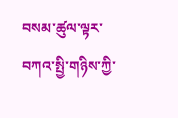བསམ་ཚུལ་ལྟར་བཀའ་སྤྱི་གཉིས་ཀྱི་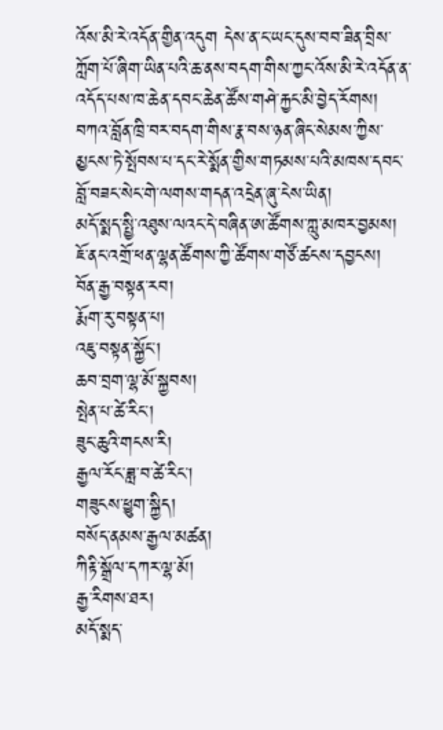འོས་མི་རེ་འདོན་གྱིན་འདུག དེས་ན་ང་ཡང་དུས་བབ་ཟིན་བྲིས་ཀློག་པོ་ཞིག་ཡིན་པའི་ཆ་ནས་བདག་གིས་ཀྱང་འོས་མི་རེ་འདོན་ན་འདོད་པས་ཁ་ཆེན་དབང་ཆེན་ཚོས་གཤེ་རྐྱང་མི་བྱེད་རོགས།
བཀའ་བློན་ཁྲི་བར་བདག་གིས་རྣ་བས་ཉན་ཞིང་སེམས་ཀྱིས་མྱངས་ཏེ་སྤོབས་པ་དང་རེ་སྨོན་གྱིས་གཏམས་པའི་མཁས་དབང་བློ་བཟང་སེང་གེ་ལགས་གདན་འདྲེན་ཞུ་ངེས་ཡིན།
མདོ་སྨད་སྤྱི་འཐུས་ལའང་དེ་བཞིན་ཨ་ཚོགས་ཀླུ་མཁར་བྱམས།
ཇོ་ནང་འགྲོ་ཕན་ལྷན་ཚོགས་ཀྱི་ཚོགས་གཙོ་ཚངས་དབྱངས།
བོན་རྒྱ་བསྟན་རབ།
རྨོག་རུ་བསྟན་པ།
འཇུ་བསྟན་སྐྱོང་།
ཆབ་བྲག་ལྷ་མོ་སྐྱབས།
སྤེན་པ་ཚེ་རིང་།
ཟུང་ཆུའི་གངས་རི།
རྒྱལ་རོང་ཟླ་བ་ཚེ་རིང་།
གཟུངས་ཕྱུག་སྐྱིད།
བསོད་ནམས་རྒྱལ་མཚན།
ཀིརྟི་སྒྲོལ་དཀར་ལྷ་མོ།
རྒྱ་རིགས་ཐར།
མདོ་སྨད་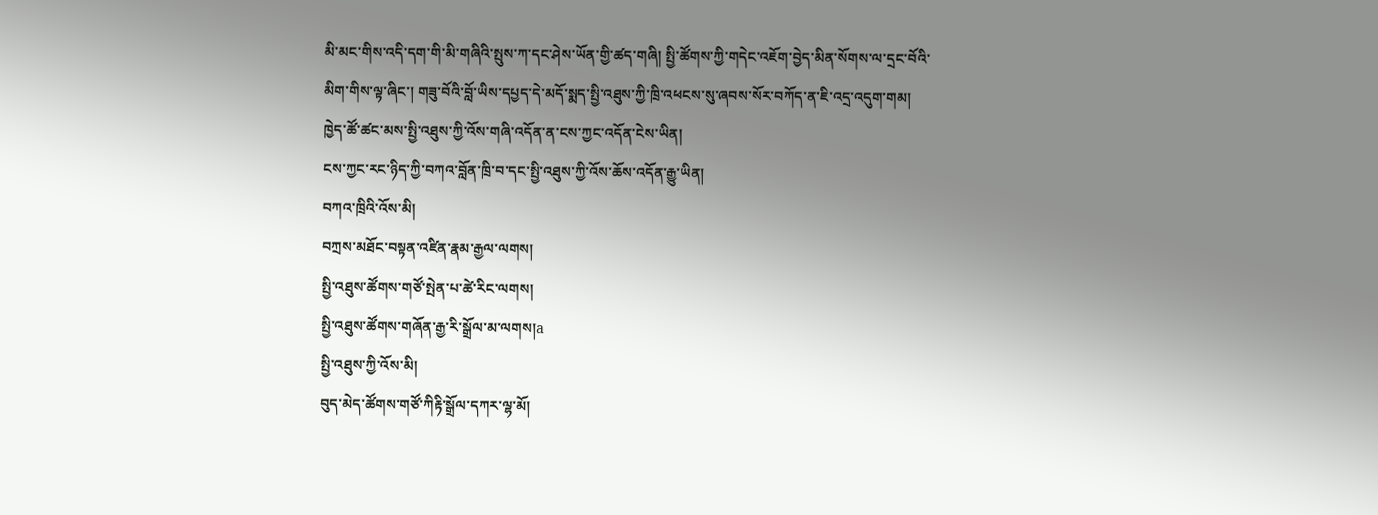མི་མང་གིས་འདི་དག་གི་མི་གཞིའི་སྤུས་ཀ་དང་ཤེས་ཡོན་གྱི་ཚད་གཞི། སྤྱི་ཚོགས་ཀྱི་གདེང་འཇོག་བྱེད་མིན་སོགས་ལ་དྲང་བོའི་མིག་གིས་ལྟ་ཞིང་། གཟུ་བོའི་བློ་ཡིས་དཔྱད་དེ་མདོ་སྨད་སྤྱི་འཐུས་ཀྱི་ཁྲི་འཕངས་སུ་ཞབས་སོར་བཀོད་ན་ཇི་འདྲ་འདུག་གམ།
ཁྱེད་ཚོ་ཚང་མས་སྤྱི་འཐུས་ཀྱི་འོས་གཞི་འདོན་ན་ངས་ཀྱང་འདོན་ངེས་ཡིན།
ངས་ཀྱང་རང་ཉིད་ཀྱི་བཀའ་བློན་ཁྲི་བ་དང་སྤྱི་འཐུས་ཀྱི་འོས་ཆོས་འདོན་རྒྱུ་ཡིན།
བཀའ་ཁྲིའི་འོས་མི།
བཀྲས་མཐོང་བསྟན་འཛིན་རྣམ་རྒྱལ་ལགས།
སྤྱི་འཐུས་ཚོགས་གཙོ་སྤེན་པ་ཚེ་རིང་ལགས།
སྤྱི་འཐུས་ཚོགས་གཞོན་རྒྱ་རི་སྒྲོལ་མ་ལགས།a
སྤྱི་འཐུས་ཀྱི་འོས་མི།
བུད་མེད་ཚོགས་གཙོ་ཀིརྟི་སྒྲོལ་དཀར་ལྷ་མོ།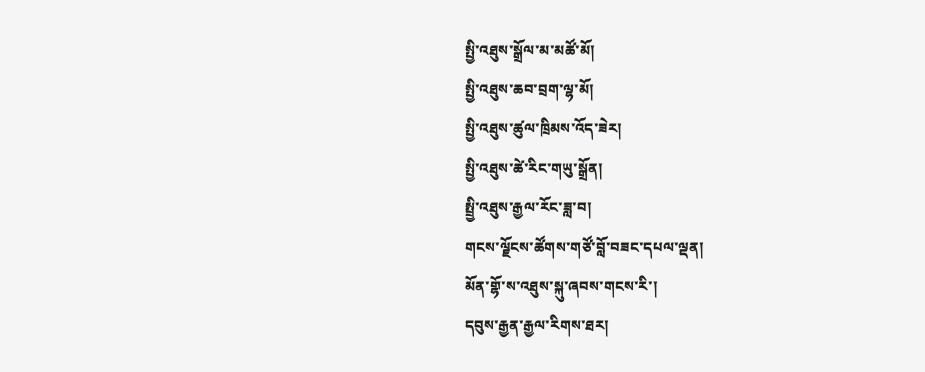སྤྱི་འཐུས་སྒྲོལ་མ་མཚོ་མོ།
སྤྱི་འཐུས་ཆབ་བྲག་ལྷ་མོ།
སྤྱི་འཐུས་ཚུལ་ཁྲིམས་འོད་ཟེར།
སྤྱི་འཐུས་ཚེ་རིང་གཡུ་སྒྲོན།
སྤྲྱི་འཐུས་རྒྱལ་རོང་ཟླ་བ།
གངས་ལྗོངས་ཚོགས་གཙོ་བློ་བཟང་དཔལ་ལྡན།
མོན་གྷོ་ས་འཐུས་སྐུ་ཞབས་གངས་རི་།
དབུས་རྒྱན་རྒྱལ་རིགས་ཐར།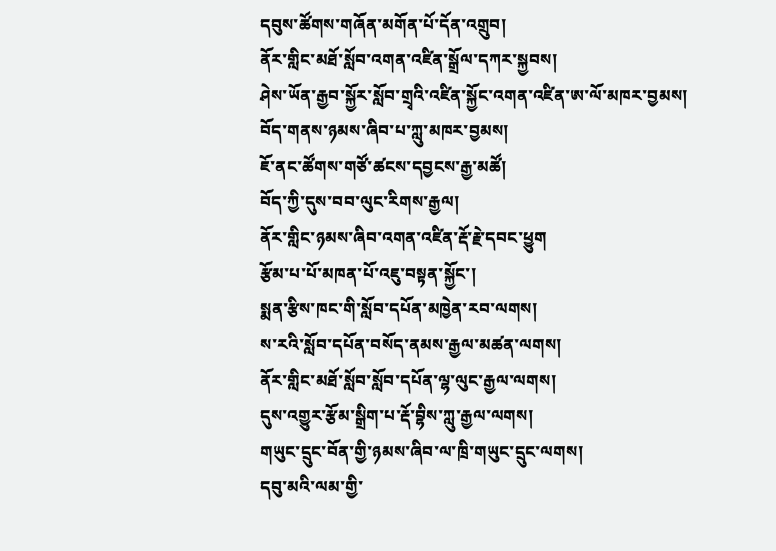དབུས་ཚོགས་གཞོན་མགོན་པོ་དོན་འགྲུབ།
ནོར་གླིང་མཐོ་སློབ་འགན་འཛིན་སྒྲོལ་དཀར་སྐྱབས།
ཤེས་ཡོན་རྒྱབ་སྐྱོར་སློབ་གྲྭའི་འཛིན་སྐྱོང་འགན་འཛིན་ཨ་ལོ་མཁར་བྱམས།
བོད་གནས་ཉམས་ཞིབ་པ་ཀླུ་མཁར་བྱམས།
ཇོ་ནང་ཚོགས་གཙོ་ཚངས་དབྱངས་རྒྱ་མཚོ།
བོད་ཀྱི་དུས་བབ་ལུང་རིགས་རྒྱལ།
ནོར་གླིང་ཉམས་ཞིབ་འགན་འཛིན་རྡོ་རྗེ་དབང་ཕྱུག
རྩོམ་པ་པོ་མཁན་པོ་འཇུ་བསྟན་སྐྱོང་།
སྨན་རྩིས་ཁང་གི་སློབ་དཔོན་མཁྱེན་རབ་ལགས།
ས་རའི་སློབ་དཔོན་བསོད་ནམས་རྒྱལ་མཚན་ལགས།
ནོར་གླིང་མཐོ་སློབ་སློབ་དཔོན་ལྷ་ལུང་རྒྱལ་ལགས།
དུས་འགྱུར་རྩོམ་སྒྲིག་པ་རྡོ་བྷིས་ཀླུ་རྒྱལ་ལགས།
གཡུང་དྲུང་བོན་གྱི་ཉམས་ཞིབ་ལ་ཁྲི་གཡུང་དྲུང་ལགས།
དབུ་མའི་ལམ་གྱི་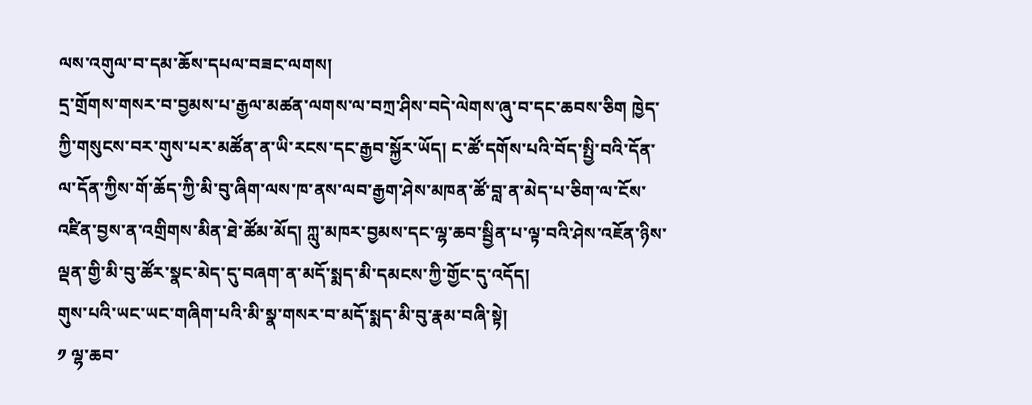ལས་འགུལ་བ་དམ་ཆོས་དཔལ་བཟང་ལགས།
དྲ་གྲོགས་གསར་བ་བྱམས་པ་རྒྱལ་མཚན་ལགས་ལ་བཀྲ་ཤིས་བདེ་ལེགས་ཞུ་བ་དང་ཆབས་ཅིག ཁྱེད་ཀྱི་གསུངས་བར་གུས་པར་མཚོན་ན་ཡི་རངས་དང་རྒྱབ་སྐྱོར་ཡོད། ང་ཚོ་དགོས་པའི་བོད་སྤྱི་བའི་དོན་ལ་དོན་ཀྱིས་གོ་ཆོད་ཀྱི་མི་བུ་ཞིག་ལས་ཁ་ནས་ལབ་རྒྱག་ཤེས་མཁན་ཚོ་བླ་ན་མེད་པ་ཅིག་ལ་ངོས་འཛིན་བྱས་ན་འགྲིགས་མིན་ཐེ་ཚོམ་མོད། ཀླུ་མཁར་བྱམས་དང་ལྷ་ཆབ་སྦྱིན་པ་ལྟ་བའི་ཤེས་འཇོན་ཉིས་ལྡན་གྱི་མི་བུ་ཚོར་སྣང་མེད་དུ་བཞག་ན་མདོ་སྨད་མི་དམངས་ཀྱི་གྱོང་དུ་འདོད།
གུས་པའི་ཡང་ཡང་གཞིག་པའི་མི་སྣ་གསར་བ་མདོ་སྨད་མི་བུ་རྣམ་བཞི་སྟེ།
༡ ལྷ་ཆབ་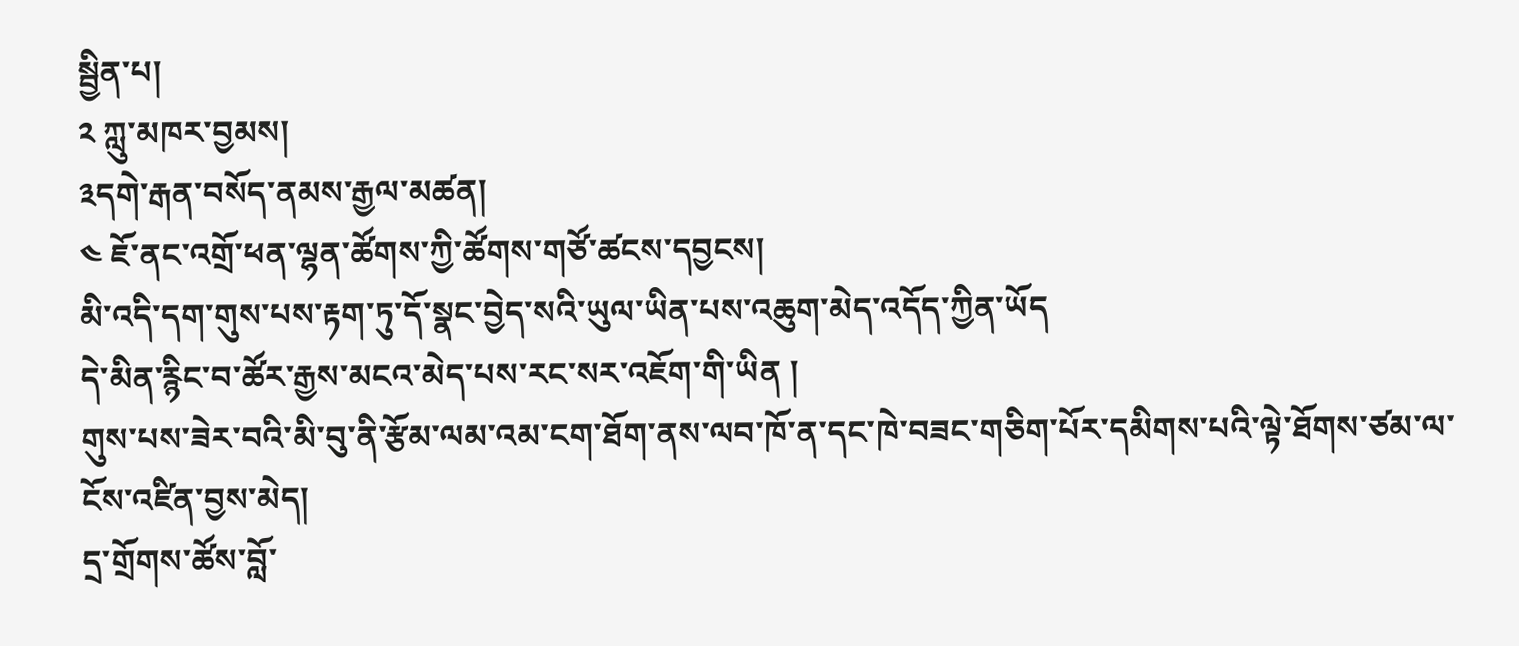སྦྱིན་པ།
༢ ཀླུ་མཁར་བྱམས།
༣དགེ་རྒན་བསོད་ནམས་རྒྱལ་མཚན།
༤ ཇོ་ནང་འགྲོ་ཕན་ལྷན་ཚོགས་ཀྱི་ཚོགས་གཙོ་ཚངས་དབྱངས།
མི་འདི་དག་གུས་པས་རྟག་ཏུ་དོ་སྣང་བྱེད་སའི་ཡུལ་ཡིན་པས་འཆུག་མེད་འདོད་ཀྱིན་ཡོད
དེ་མིན་རྙིང་བ་ཚོར་རྒྱས་མངའ་མེད་པས་རང་སར་འཇོག་གི་ཡིན །
གུས་པས་ཟེར་བའི་མི་བུ་ནི་རྩོམ་ལམ་འམ་ངག་ཐོག་ནས་ལབ་ཁོ་ན་དང་ཁེ་བཟང་གཅིག་པོར་དམིགས་པའི་ལྟེ་ཐོགས་ཙམ་ལ་ངོས་འཛིན་བྱས་མེད།
དྲ་གྲོགས་ཚོས་བློ་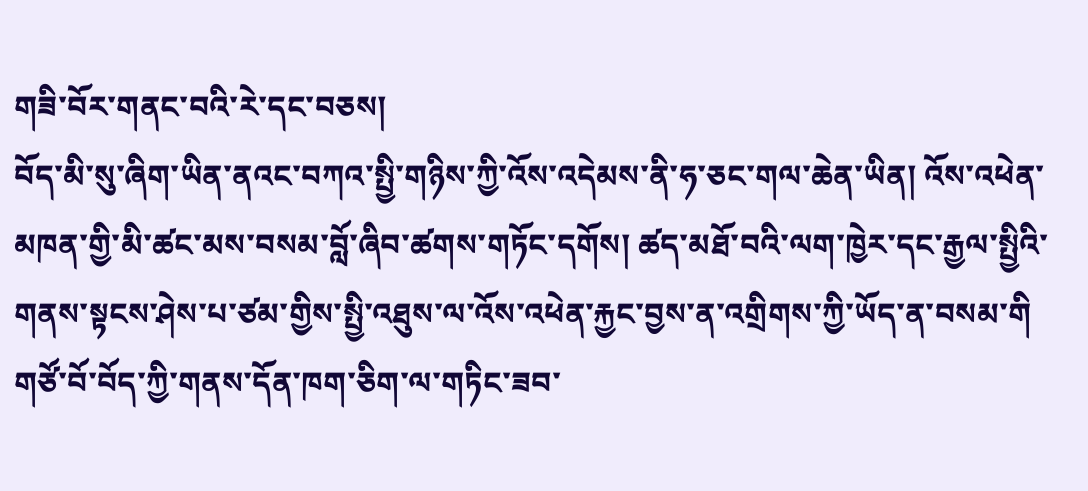གཟི་བོར་གནང་བའི་རེ་དང་བཅས།
བོད་མི་སུ་ཞིག་ཡིན་ནའང་བཀའ་སྤྱི་གཉིས་ཀྱི་འོས་འདེམས་ནི་ཧ་ཅང་གལ་ཆེན་ཡིན། འོས་འཕེན་མཁན་གྱི་མི་ཚང་མས་བསམ་བློ་ཞིབ་ཚགས་གཏོང་དགོས། ཚད་མཐོ་བའི་ལག་ཁྱེར་དང་རྒྱལ་སྤྱིའི་གནས་སྟངས་ཤེས་པ་ཙམ་གྱིས་སྤྱི་འཐུས་ལ་འོས་འཕེན་རྐྱང་བྱས་ན་འགྲིགས་ཀྱི་ཡོད་ན་བསམ་གི གཙོ་བོ་བོད་ཀྱི་གནས་དོན་ཁག་ཅིག་ལ་གཏིང་ཟབ་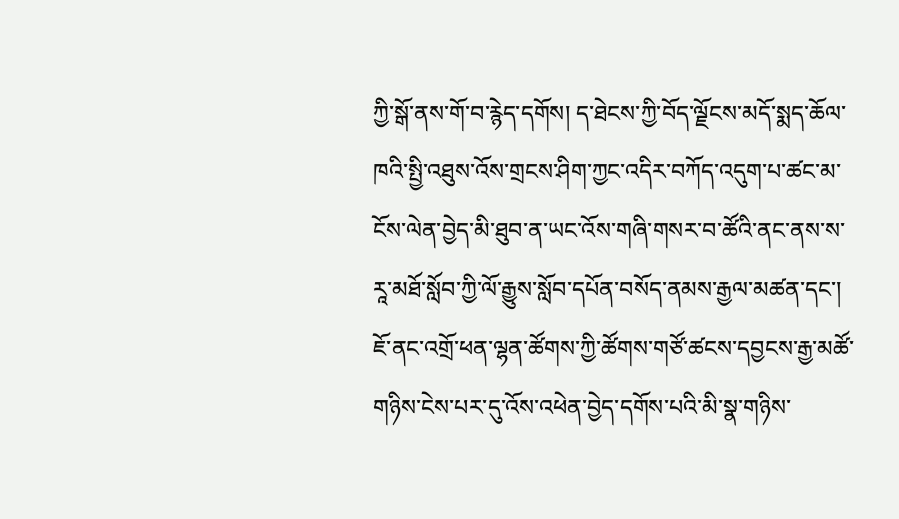ཀྱི་སྒོ་ནས་གོ་བ་རྙེད་དགོས། ད་ཐེངས་ཀྱི་བོད་ལྗོངས་མདོ་སྨད་ཆོལ་ཁའི་སྤྱི་འཐུས་འོས་གྲངས་ཤིག་ཀྱང་འདིར་བཀོད་འདུག་པ་ཚང་མ་ངོས་ལེན་བྱེད་མི་ཐུབ་ན་ཡང་འོས་གཞི་གསར་བ་ཚོའི་ནང་ནས་ས་རཱ་མཐོ་སློབ་ཀྱི་ལོ་རྒྱུས་སློབ་དཔོན་བསོད་ནམས་རྒྱལ་མཚན་དང་། ཇོ་ནང་འགྲོ་ཕན་ལྷན་ཚོགས་ཀྱི་ཚོགས་གཙོ་ཚངས་དབྱངས་རྒྱ་མཚོ་གཉིས་ངེས་པར་དུ་འོས་འཕེན་བྱེད་དགོས་པའི་མི་སྣ་གཉིས་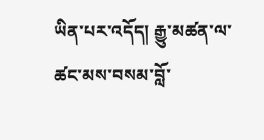ཡིན་པར་འདོད། རྒྱུ་མཚན་ལ་ཚང་མས་བསམ་བློ་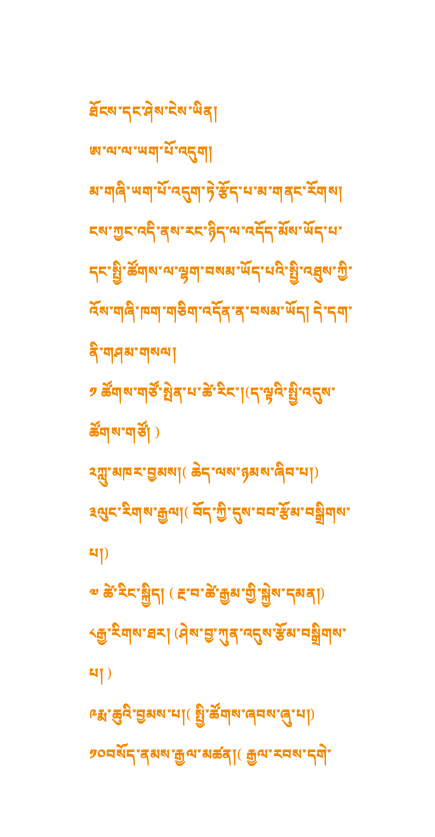ཐོངས་དང་ཤེས་ངེས་ཡིན།
ཨ་ལ་ལ་ཡག་པོ་འདུག།
མ་གཞི་ཡག་པོ་འདུག་ཏེ་རྩོད་པ་མ་གནང་རོགས།
ངས་ཀྱང་འདི་ནས་རང་ཉིད་ལ་འདོད་མོས་ཡོད་པ་དང་སྤྱི་ཚོགས་ལ་ལྷག་བསམ་ཡོད་པའི་སྤྱི་འཐུས་ཀྱི་འོས་གཞི་ཁག་གཅིག་འདོན་ན་བསམ་ཡོད། དེ་དག་ནི་གཤམ་གསལ།
༡ ཚོགས་གཙོ་སྤེན་པ་ཚེ་རིང་།(ད་ལྟའི་སྤྱི་འདུས་ཚོགས་གཙོ། )
༢ཀླུ་མཁར་བྱམས།( ཆེད་ལས་ཉམས་ཞིབ་པ།)
༣ལུང་རིགས་རྒྱལ།( བོད་ཀྱི་དུས་བབ་རྩོམ་བསྒྲིགས་པ།)
༧ ཚེ་རིང་སྐྱིད། ( རྔ་བ་ཚེ་རྒྱམ་གྱི་སྐྱེས་དམན།)
༨རྒྱ་རིགས་ཐར། (ཤེས་བྱ་ཀུན་འདུས་རྩོམ་བསྒྲིགས་པ། )
༩རྨ་ཆུའི་བྱམས་པ།( སྤྱི་ཚོགས་ཞབས་ཞུ་པ།)
༡༠བསོད་ནམས་རྒྱལ་མཚན།( རྒྱལ་རབས་དགེ་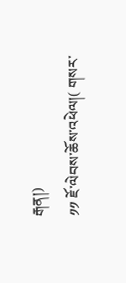རྒན།)
༡༡ ཇོ་ལེབས་ཆོས་འཕེལ།( གསར་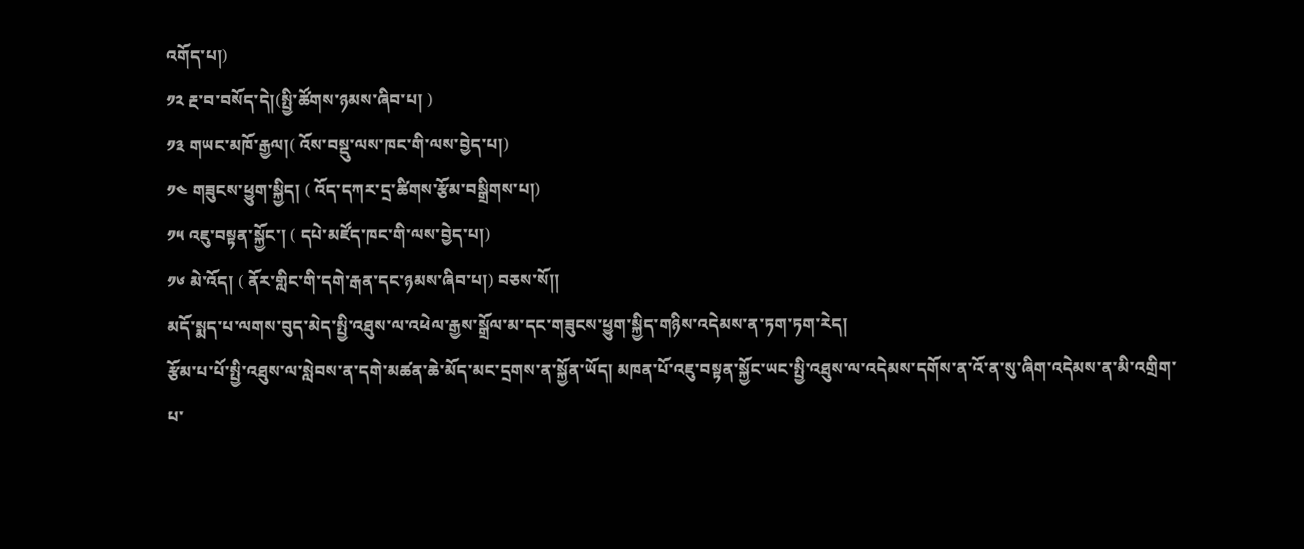འགོད་པ།)
༡༢ རྔ་བ་བསོད་དེ།(སྤྱི་ཚོགས་ཉམས་ཞིབ་པ། )
༡༣ གཡང་མཁོ་རྒྱལ།( འོས་བསྡུ་ལས་ཁང་གི་ལས་བྱེད་པ།)
༡༤ གཟུངས་ཕྱུག་སྐྱིད། ( འོད་དཀར་དྲ་ཚིགས་རྩོམ་བསྒྲིགས་པ།)
༡༥ འཇུ་བསྟན་སྐྱོང་། ( དཔེ་མཛོད་ཁང་གི་ལས་བྱེད་པ།)
༡༦ མེ་འོད། ( ནོར་གླིང་གི་དགེ་རྒན་དང་ཉམས་ཞིབ་པ།) བཅས་སོ།།
མདོ་སྨད་པ་ལགས་བུད་མེད་སྤྱི་འཐུས་ལ་འཕེལ་རྒྱས་སྒྲོལ་མ་དང་གཟུངས་ཕྱུག་སྐྱིད་གཉིས་འདེམས་ན་ཏག་ཏག་རེད།
རྩོམ་པ་པོ་སྤྱི་འཐུས་ལ་སླེབས་ན་དགེ་མཚན་ཆེ་མོད་མང་དྲགས་ན་སྐྱོན་ཡོད། མཁན་པོ་འཇུ་བསྟན་སྐྱོང་ཡང་སྤྱི་འཐུས་ལ་འདེམས་དགོས་ན་འོ་ན་སུ་ཞིག་འདེམས་ན་མི་འགྲིག་པ་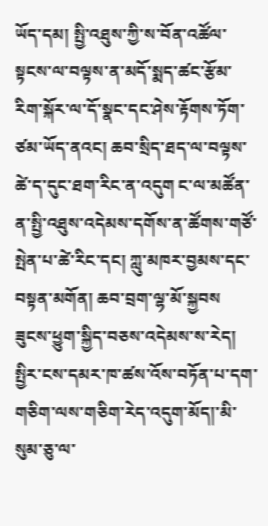ཡོད་དམ། སྤྱི་འཐུས་ཀྱི་ས་བོན་འཚོལ་སྟངས་ལ་བལྟས་ན་མདོ་སྨད་ཚང་རྩོམ་རིག་སྐོར་ལ་དོ་སྣང་དང་ཤེས་རྟོགས་ཏོག་ཙམ་ཡོད་ནའང། ཆབ་སྲིད་ཐད་ལ་བལྟས་ཚེ་ད་དུང་ཐག་རིང་ན་འདུག ང་ལ་མཚོན་ན་སྤྱི་འཐུས་འདེམས་དགོས་ན་ཚོགས་གཙོ་སྤེན་པ་ཚེ་རིང་དང། ཀླུ་མཁར་བྱམས་དང་བསྟན་མགོན། ཆབ་བྲག་ལྷ་མོ་སྐྱབས ཟུངས་ཕྱུག་སྐྱིད་བཅས་འདེམས་ས་རེད།
སྤྱིར་ངས་དམར་ཁ་ཚས་འོས་བཏོན་པ་དག་གཅིག་ལས་གཅིག་རེད་འདུག་མོད།་མི་སུམ་ཅུ་ལ་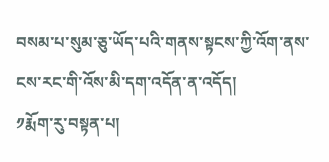བསམ་པ་སུམ་ཅུ་ཡོད་པའི་གནས་སྟངས་ཀྱི་འོག་ནས་ངས་རང་གི་འོས་མི་དག་འདོན་ན་འདོད།
༡རྨོག་རུ་བསྟན་པ།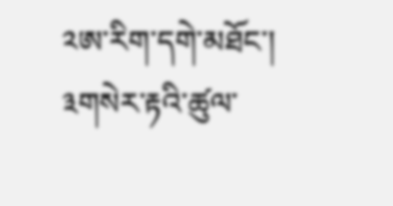༢ཨ་རིག་དགེ་མཐོང་།
༣གསེར་རྟའི་ཚུལ་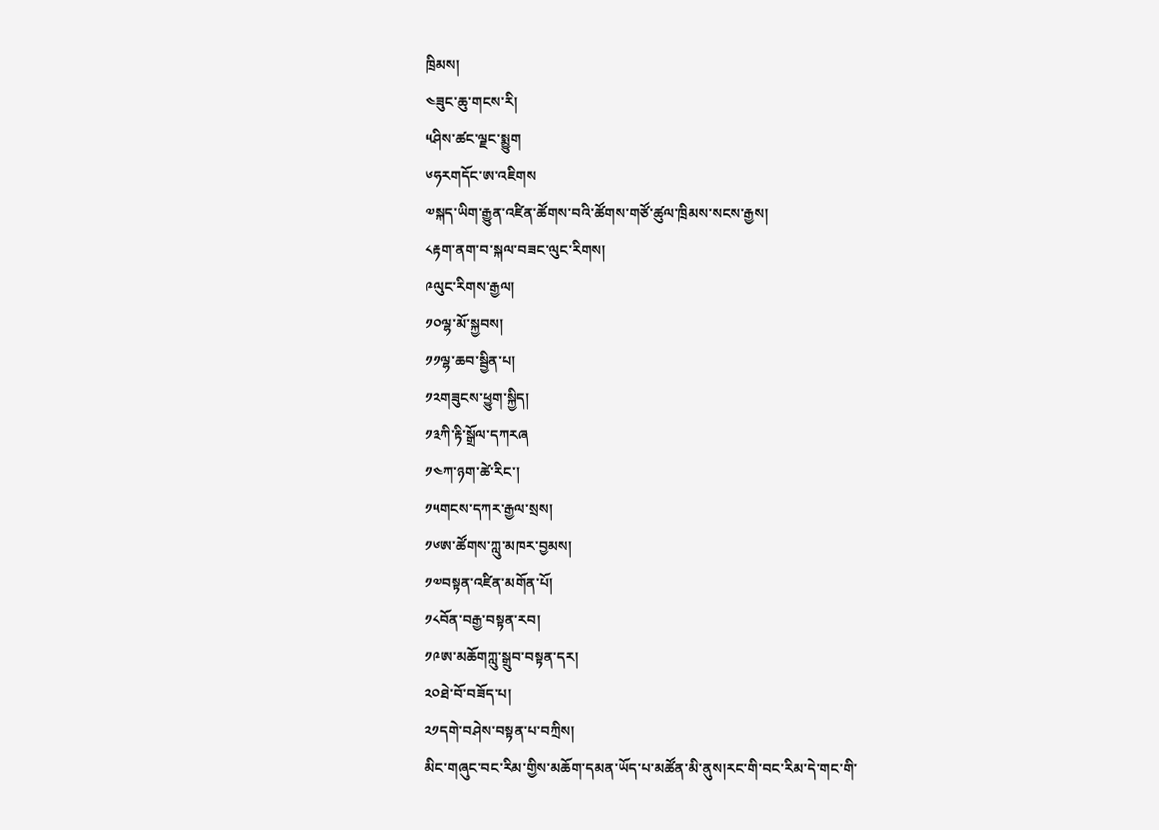ཁྲིམས།
༤ཟུང་ཆུ་གངས་རི།
༥ཤིས་ཚང་ལྗང་སྨྱུག
༦ཧརགདོང་ཨ་འཇིགས
༧སྐད་ཡིག་རྒྱུན་འཛིན་ཚོགས་བའི་ཚོགས་གཙོ་ཚུལ་ཁྲིམས་སངས་རྒྱས།
༨རྟག་ནག་བ་སྐལ་བཟང་ལུང་རིགས།
༩ལུང་རིགས་རྒྱལ།
༡༠ལྷ་མོ་སྐྱབས།
༡༡ལྷ་ཆབ་སྦྱིན་པ།
༡༢གཟུངས་ཕྱུག་སྐྱིད།
༡༣ཀི་རྟི་སྒྲོལ་དཀརཞ
༡༤ཀ་ཉག་ཚེ་རིང་།
༡༥གངས་དཀར་རྒྱལ་སྲས།
༡༦ཨ་ཚོགས་ཀླུ་མཁར་བྱམས།
༡༧བསྟན་འཛིན་མགོན་པོ།
༡༨བོན་བརྒྱ་བསྟན་རབ།
༡༩ཨ་མཆོགཀླུ་སྒྲུབ་བསྟན་དར།
༢༠ཐེ་བོ་བཟོད་པ།
༢༡དགེ་བཤེས་བསྟན་པ་བཀྲིས།
མིང་གཞུང་བང་རིམ་གྱིས་མཆོག་དམན་ཡོད་པ་མཚོན་མི་ནུས།རང་གི་བང་རིམ་དེ་གང་གི་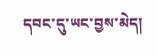དབང་དུ་ཡང་བྱས་མེད།